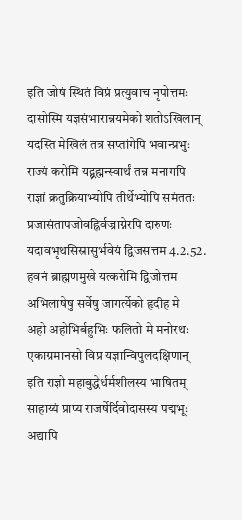इति जोषं स्थितं विप्रं प्रत्युवाच नृपोत्तमः
दासोस्मि यज्ञसंभारान्नयमेको शतोऽखिलान्
यदस्ति मेखिलं तत्र सप्तांगेपि भवान्प्रभुः
राज्यं करोमि यद्ब्रह्मन्स्वार्थं तन्न मनागपि
राज्ञां क्रतुक्रियाभ्योपि तीर्थेभ्योपि समंततः
प्रजासंतापजोवह्निर्वज्राग्नेरपि दारुणः
यदावभृथसिस्रासुर्भवेयं द्विजसत्तम 4.2.52.
हवनं ब्राह्मणमुखे यत्करोमि द्विजोत्तम
अभिलाषेषु सर्वेषु जागर्त्येको हृदीह मे
अहो अहोभिर्बहुभिः फलितो मे मनोरथः
एकाग्रमानसो विप्र यज्ञान्विपुलदक्षिणान्
इति राज्ञो महाबुद्धेर्धर्मशीलस्य भाषितम्
साहाय्यं प्राप्य राजर्षेर्दिवोदासस्य पद्मभूः
अद्यापि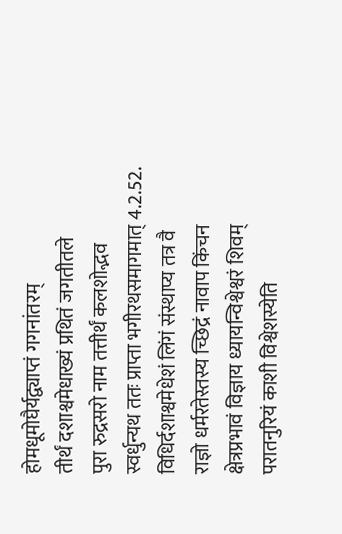होमधूमोघैर्यद्व्याप्तं गगनांतरम्
तीर्थं दशाश्वमेधाख्यं प्रथितं जगतीतले
पुरा रुद्रसरो नाम तत्तीर्थं कलशोद्भव
स्वर्धुन्यथ ततः प्राप्ता भगीरथसमागमात् 4.2.52.
विधिर्दशाश्वमेधेशं लिंगं संस्थाप्य तत्र वै
राज्ञो धर्मरतेस्तस्य च्छिद्रं नावाप किंचन
क्षेत्रप्रभावं विज्ञाय ध्यायन्विश्वेश्वरं शिवम्
परातनुरियं काशी विश्वेशस्येति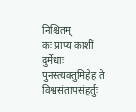निश्चितम्
कः प्राप्य काशीं दुर्मेधाः पुनस्त्यक्तुमिहेह ते
विश्वसंतापसंहर्तुः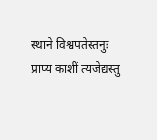स्थाने विश्वपतेस्तनुः
प्राप्य काशीं त्यजेद्यस्तु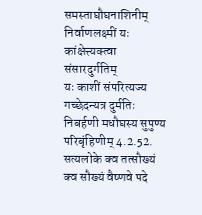समस्ताघौघनाशिनीम्
निर्वाणलक्ष्मीं यः कांक्षेत्त्यक्त्वा संसारदुर्गतिम्
यः काशीं संपरित्यज्य गच्छेदन्यत्र दुर्मतिः
निबर्हणी मधौघस्य सुपुण्य परिबृंहिणीम् 4.2.52.
सत्यलोके क्व तत्सौख्यं क्व सौख्यं वैष्णवे पदे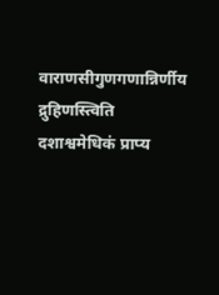वाराणसीगुणगणान्निर्णीय द्रुहिणस्त्विति
दशाश्वमेधिकं प्राप्य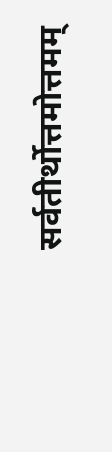सर्वतीर्थोत्तमोत्तमम्